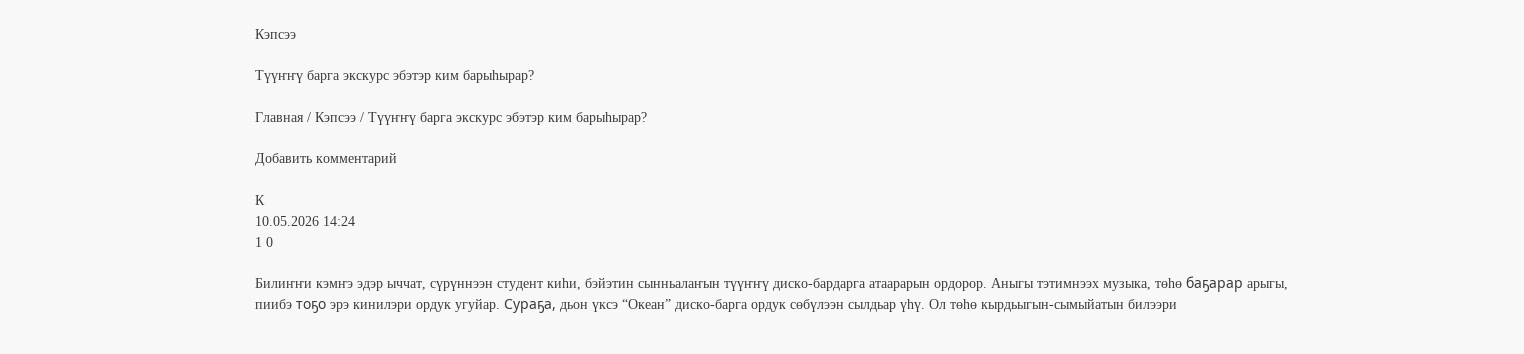Кэпсээ

Түүҥҥү барга экскурс эбэтэр ким барыһырар?

Главная / Кэпсээ / Түүҥҥү барга экскурс эбэтэр ким барыһырар?

Добавить комментарий

К
10.05.2026 14:24
1 0

Билиҥҥи кэмҥэ эдэр ыччат, сүрүннээн студент киһи, бэйэтин сынньалаҥын түүҥҥү диско-бардарга атаарарын ордорор. Аныгы тэтимнээх музыка, төһө баҕарар арыгы, пиибэ тоҕо эрэ кинилэри ордук угуйар. Сураҕа, дьон үксэ “Океан” диско-барга ордук сөбүлээн сылдьар үһү. Ол төһө кырдьыгын-сымыйатын билээри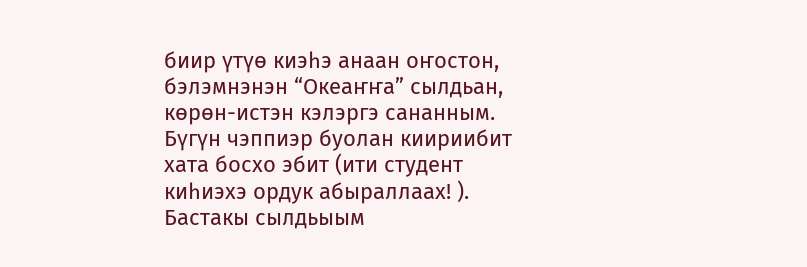биир үтүө киэһэ анаан оҥостон, бэлэмнэнэн “Океаҥҥа” сылдьан, көрөн-истэн кэлэргэ сананным.
Бүгүн чэппиэр буолан киириибит хата босхо эбит (ити студент киһиэхэ ордук абыраллаах! ). Бастакы сылдьыым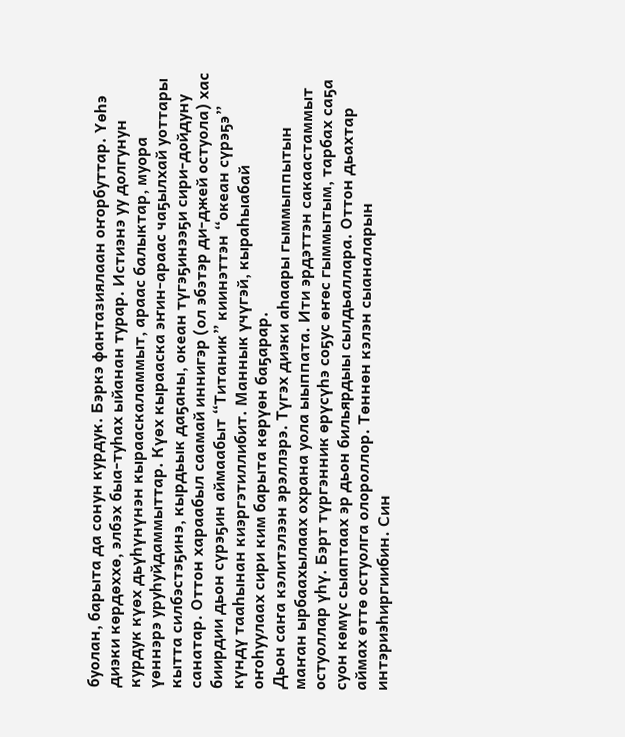буолан, барыта да сонун курдук. Бэркэ фантазиялаан оҥорбуттар. Үөһэ диэки көрдөххө, элбэх быа-туһах ыйанан турар. Истиэнэ уу долгунун курдук күөх дьүһүнүнэн кырааскаламмыт, араас балыктар, муора үөннэрэ уруһуйдаммыттар. Күөх кырааска эҥин-араас чаҕылхай уоттары кытта силбэстэҕинэ, кырдьык даҕаны, океан түгэҕинээҕи сири-дойдуну санатар. Оттон хараабыл саамай иннигэр (ол эбэтэр ди-джей остуола) хас биирдии дьон сүрэҕин аймаабыт “Титаник” киинэттэн “океан сүрэҕэ” күндү тааһынан киэргэтиллибит. Маннык үчүгэй, кыраһыабай оҥоһуулаах сири ким барыта көрүөн баҕарар.
Дьон саҥа кэлитэлээн эрэллэрэ. Түгэх диэки аһаары гыммыппытын маҥан ырбаахылаах охрана уола ыыппата. Ити эрдэттэн сакаастаммыт остуоллар үһү. Бэрт түргэнник өрүсүһэ соҕус өҥөс гыммытым, тарбах саҕа суон көмүс сыаптаах эр дьон бильярдыы сылдьаллара. Оттон дьахтар аймах өттө остуолга олороллор. Төннөн кэлэн сыаналарын интэриэһиргиибин. Син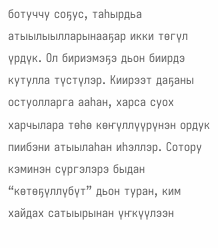ботуччу соҕус, таһырдьа атыылыылларынааҕар икки төгүл үрдүк. Ол бириэмэҕэ дьон биирдэ кутулла түстүлэр. Киирээт даҕаны остуолларга ааһан, харса суох харчылара төһө көҥүллүүрүнэн ордук пиибэни атыылаһан иһэллэр. Сотору кэминэн сүргэлэрэ быдан “көтөҕүллүбүт” дьон туран, ким хайдах сатыырынан үҥкүүлээн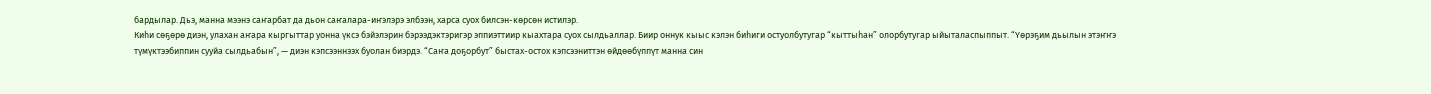бардылар. Дьэ, манна мээнэ саҥарбат да дьон саҥалара-иҥэлэрэ элбээн, харса суох билсэн-көрсөн истилэр.
Киһи сөҕөрө диэн, улахан аҥара кыргыттар уонна үксэ бэйэлэрин бэрээдэктэригэр эппиэттиир кыахтара суох сылдьаллар. Биир оннук кыыс кэлэн биһиги остуолбутугар “кыттыһан” олорбутугар ыйыталаспыппыт. “Үөрэҕим дьылын этэҥҥэ түмүктээбиппин сууйа сылдьабын”, — диэн кэпсээннээх буолан биэрдэ. “Саҥа доҕорбут” быстах-остох кэпсээниттэн өйдөөбүппүт манна син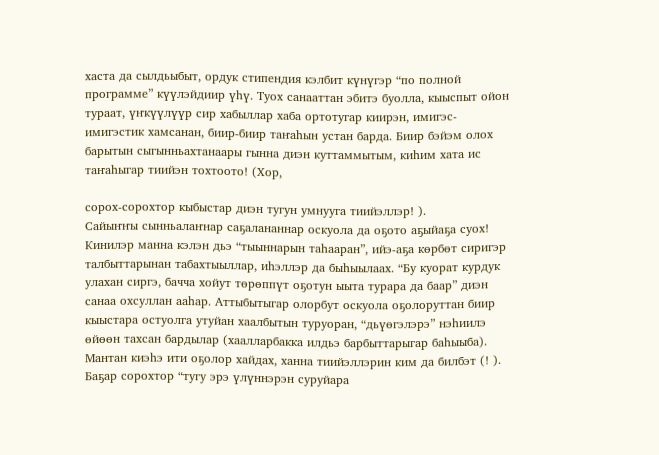хаста да сылдьыбыт, ордук стипендия кэлбит күнүгэр “по полной программе” күүлэйдиир үһү. Туох санааттан эбитэ буолла, кыыспыт ойон тураат, үҥкүүлүүр сир хабыллар хаба ортотугар киирэн, имигэс-имигэстик хамсанан, биир-биир таҥаһын устан барда. Биир бэйэм олох барытын сыгынньахтанаары гынна диэн куттаммытым, киһим хата ис таҥаһыгар тиийэн тохтоото! (Хор,

сорох-сорохтор кыбыстар диэн тугун умнууга тиийэллэр! ).
Сайыҥҥы сынньалаҥнар саҕалананнар оскуола да оҕото аҕыйаҕа суох! Кинилэр манна кэлэн дьэ “тыыннарын таһааран”, ийэ-аҕа көрбөт сиригэр талбыттарынан табахтыыллар, иһэллэр да быһыылаах. “Бу куорат курдук улахан сиргэ, бачча хойут төрөппүт оҕотун ыыта турара да баар” диэн санаа охсуллан ааһар. Аттыбытыгар олорбут оскуола оҕолоруттан биир кыыстара остуолга утуйан хаалбытын туруоран, “дьүөгэлэрэ” нэһиилэ өйөөн тахсан бардылар (хаалларбакка илдьэ барбыттарыгар баһыыба). Мантан киэһэ ити оҕолор хайдах, ханна тиийэллэрин ким да билбэт (! ).
Баҕар сорохтор “тугу эрэ үлүннэрэн суруйара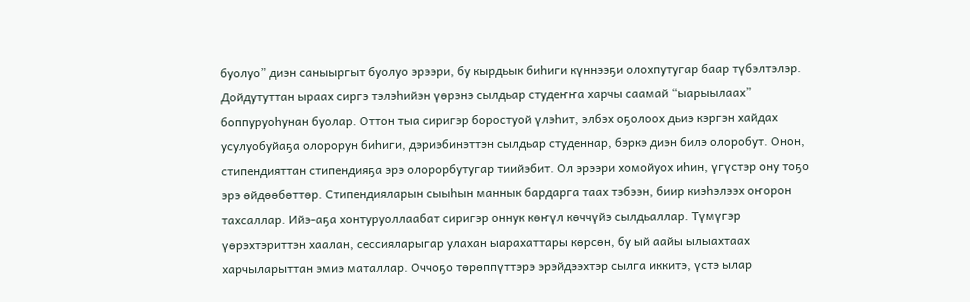буолуо” диэн саныыргыт буолуо эрээри, бу кырдьык биһиги күннээҕи олохпутугар баар түбэлтэлэр.
Дойдутуттан ыраах сиргэ тэлэһийэн үөрэнэ сылдьар студеҥҥа харчы саамай “ыарыылаах” боппуруоһунан буолар. Оттон тыа сиригэр боростуой үлэһит, элбэх оҕолоох дьиэ кэргэн хайдах усулуобуйаҕа олорорун биһиги, дэриэбинэттэн сылдьар студеннар, бэркэ диэн билэ олоробут. Онон, стипендияттан стипендияҕа эрэ олорорбутугар тиийэбит. Ол эрээри хомойуох иһин, үгүстэр ону тоҕо эрэ өйдөөбөттөр. Стипендияларын сыыһын маннык бардарга таах тэбээн, биир киэһэлээх оҥорон тахсаллар. Ийэ-аҕа хонтуруоллаабат сиригэр оннук көҥүл көччүйэ сылдьаллар. Түмүгэр үөрэхтэриттэн хаалан, сессияларыгар улахан ыарахаттары көрсөн, бу ый аайы ылыахтаах харчыларыттан эмиэ маталлар. Оччоҕо төрөппүттэрэ эрэйдээхтэр сылга иккитэ, үстэ ылар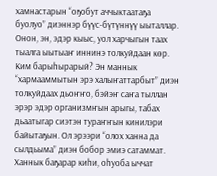хамнастарын “оҕобут аччыктаатаҕа буолуо” диэннэр бүүс-бүтүннүү ыыталлар. Онон, эн, эдэр кыыс, уол харчыгын таах тыалга ыытыаҥ иннинэ толкуйдаан көр. Ким барыһырарый? Эн маннык “хармааммытын эрэ халыҥаттарбыт” диэн толкуйдаах дьоҥҥо, бэйэҥ саҥа тыллан эрэр эдэр организмҥын арыгы, табах дьаатыгар сиэтэн тураҥҥын кинилэри байытаҕын. Ол эрээри “олох ханна да сылдьыма” диэн бобор эмиэ сатаммат. Ханнык баҕарар киһи, оһуоба ыччат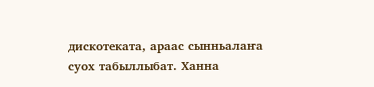дискотеката, араас сынньалаҥа суох табыллыбат. Ханна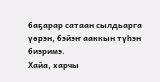баҕарар сатаан сылдьарга үөрэн, бэйэҥ ааккын түһэн биэримэ.
Хайа, харчы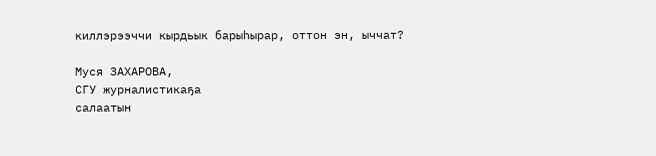киллэрээччи кырдьык барыһырар, оттон эн, ыччат?

Муся ЗАХАРОВА,
СГУ журналистикаҕа
салаатын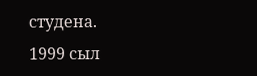студена.
1999 сыл